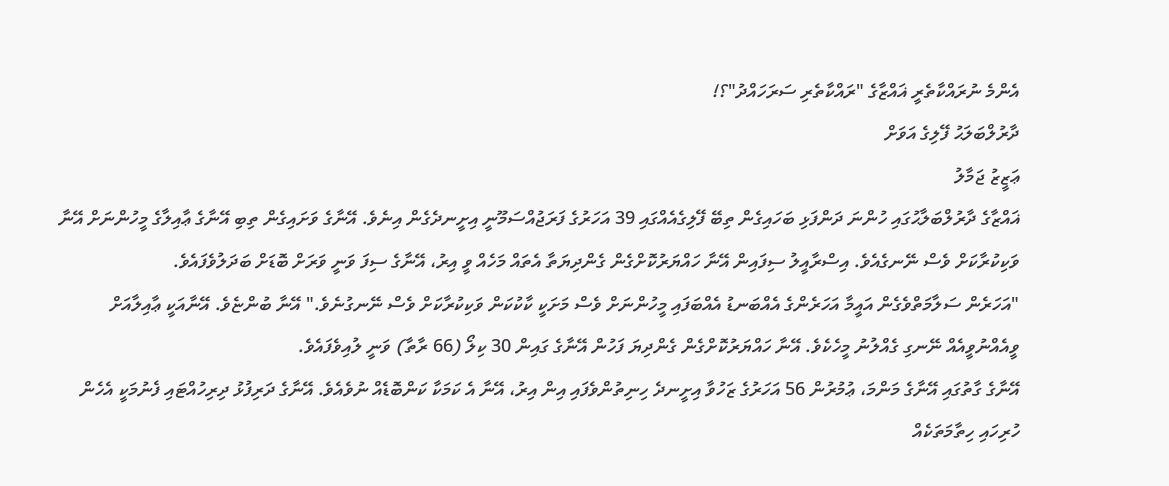އެންމެ ނުރައްކާތެރީ ޣައްޒާގެ "ރައްކާތެރި ސަރަހައްދު"؟!
ދާރުލްބަލަޙު ފޭލިގެ އަވަށް
ޢަޒީޒު ޖަމާލު
ޣައްޒާގެ ދާރުލްބަލާޙުގައި ހުންނަ ދަންފަޅި ބަހައިގެން ތިބޭ ފޭލިގެއެއްގައި 39 އަހަރުގެ ފަރަޖުއްސަމޫނީ އިށީނދެގެން އިނެވެ. އޭނާގެ ވަށައިގެން ތިބި އޭނާގެ ޢާއިލާގެ މީހުންނަށް އޭނާ ވަކިކުރާކަށް ވެސް ނޭނގެއެވެ. އިސްރާއީލު ސިފައިން އޭނާ ހައްޔަރުކޮށްގެން ގެންދިޔަތާ އެތައް މަހެއް ވީ އިރު، އޭނާގެ ސިފަ ވަނީ ވަރަށް ބޮޑަށް ބަދަލުވެފައެވެ.
"އަހަރެން ސަލާމަތްވެގެން އައީމާ އަހަރެންގެ އެއްބަނޑު އެއްބަފައި މީހުންނަށް ވެސް މަށަކީ ކާކުކަން ވަކިކުރާކަށް ވެސް ނޭނގުނެވެ." އޭނާ ބުންޏެވެ. އޭނާއަކީ ޢާއިލާއަށް ވީއެއްނުވީއެއް ނޭނގި ގެއްލުނު މީހެކެވެ. އޭނާ ހައްޔަރުކޮށްގެން ގެންދިޔަ ފަހުން އޭނާގެ ގައިން 30 ކިލޯ (66 ރާތާ) ވަނީ ލުއިވެފައެވެ.
އޭނާގެ ގާތުގައި އޭނާގެ މަންމަ، ޢުމުރުން 56 އަހަރުގެ ޒަހުވާ އިށީނދެ ހިނިތުންވެފައި އިން އިރު، އޭނާ އެ ކަމަކާ ކަންބޮޑެއް ނުވެއެވެ. އޭނާގެ ދަރިފުޅު ދިރިހުއްޓައި ފެނުމަކީ އެހެން ހުރިހައި ހިތާމަތަކެއް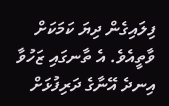ފިލައިގެން ދިޔަ ކަމަކަށް ވާތީއެވެ. އެ ތާނގައި ޒަހުވާ އިނދެ އޭނާގެ ދަރިފުޅަށް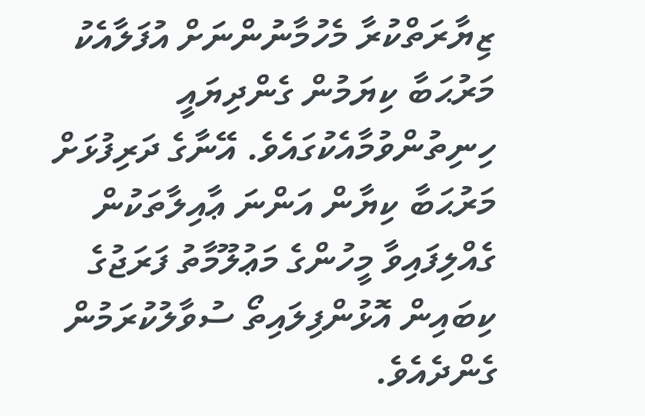ޒިޔާރަތްކުރާ މެހުމާނުންނަށް އުފަލާއެކު މަރުޙަބާ ކިޔަމުން ގެންދިޔައީ ހިނިތުންވުމާއެކުގައެވެ. އޭނާގެ ދަރިފުޅަށް މަރުޙަބާ ކިޔާން އަންނަ ޢާއިލާތަކުން ގެއްލިފައިވާ މީހުންގެ މަޢުލޫމާތު ފަރަޖުގެ ކިބައިން އޮޅުންފިލައިތޯ ސުވާލުކުރަމުން ގެންދެއެވެ.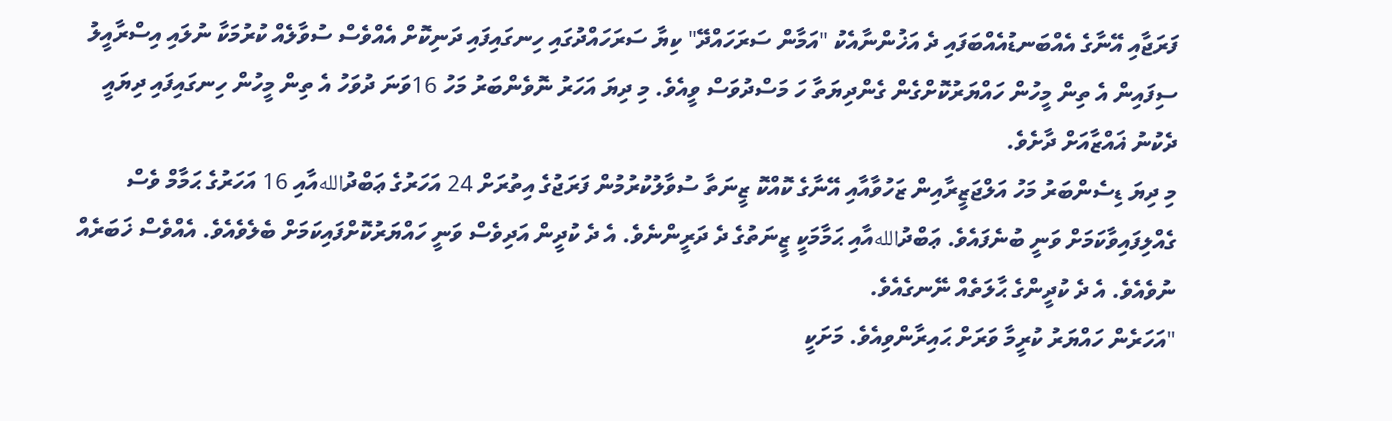ފަރަޖާއި އޭނާގެ އެއްބަނޑުއެއްބަފައި ދެ އަޚުންނާއެކު "އަމާން ސަރަހައްދޭ" ކިޔާ ސަރަހައްދުގައި ހިނގައިފައި ދަނިކޮށް އެއްވެސް ސުވާލެއް ކުރުމަކާ ނުލައި އިސްރާއީލު ސިފައިން އެ ތިން މީހުން ހައްޔަރުކޮށްގެން ގެންދިޔަތާ ހަ މަސްދުވަސް ވީއެވެ. މި ދިޔަ އަހަރު ނޮވެންބަރު މަހު 16ވަނަ ދުވަހު އެ ތިން މީހުން ހިނގައިފައި ދިޔައީ ދެކުނު ޣައްޒާއަށް ދާށެވެ.
މި ދިޔަ ޑިސެންބަރު މަހު އަލްޖަޒީރާއިން ޒަހުވާއާއި އޭނާގެ ކޮއްކޮ ޒީނަތާ ސުވާލުކުރުމުން ފަރަޖުގެ އިތުރަށް 24 އަހަރުގެ ޢަބްދުاللهއާއި 16 އަހަރުގެ ޙަމާމް ވެސް ގެއްލިފައިވާކަމަށް ވަނީ ބުނެފައެވެ. ޢަބްދުاللهއާއި ޙަމާމަކީ ޒީނަތުގެ ދެ ދަރީންނެވެ. އެ ދެ ކުދީން އަދިވެސް ވަނީ ހައްޔަރުކޮށްފައިކަމަށް ބެލެވެއެވެ. އެއްވެސް ޚަބަރެއް ނުވެއެވެ. އެ ދެ ކުދީންގެ ޙާލަތެއް ނޭނގެއެވެ.
"އަހަރެން ހައްޔަރު ކުރީމާ ވަރަށް ޙައިރާންވިއެވެ. މަށަކީ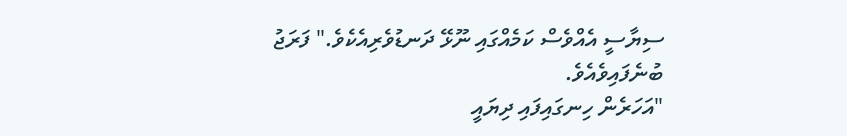ސިޔާސީ އެއްވެސް ކަމެއްގައި ނޫޅޭ ދަނޑުވެރިއެކެވެ." ފަރަޖު ބުނެފައިވެއެވެ.
"އަހަރެން ހިނގައިފައި ދިޔައީ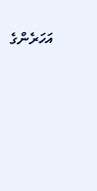އަހަރެންގެ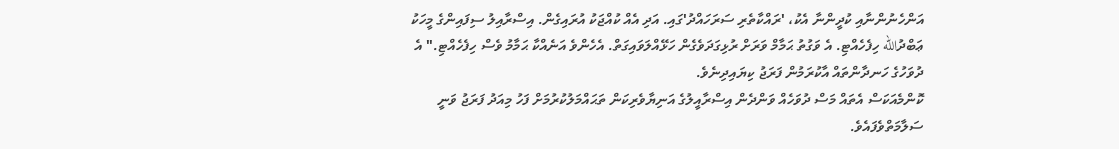އަންހެނުންނާއި ކުދީންނާ އެކު، 'ރައްކާތެރި ސަރަހައްދު'ގައި. އަދި އެއް ކުއްޖަކު އުރައިގެން. އިސްރާއިލު ސިފައިންގެ މީހަކު ޢަބްދުالله ހިފެހެއްޓި. އެ ވަގުތު ޙަމާމް ވަރަށް ރުޅިގަދަވެގެން ހަޅޭއްލަވައިގަތް. އެހެންވެ އަނެއްކާ ޙަމާމު ވެސް ހިފެހެއްޓި." އެ ދުވަހުގެ ހަނދާންތައް އާކުރަމުން ފަރަޖު ކިޔައިދިނެވެ.
ކޮންމެއަކަސް އެތައް މަސް ދުވަހެއް ވަންދެން އިސްރާއީލުގެ އަނިޔާވެރިކަން ތަޙައްމަލުކުރުމަށް ފަހު މިއަދު ފަރަޖު ވަނީ ސަލާމަތްވެފައެވެ.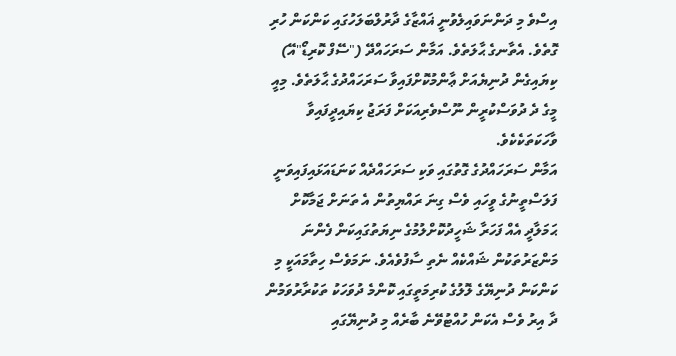އިސްވެ މި ދަންނަވައިލެވުނީ ޣައްޒާގެ ދާރުލްބަލަހުގައި ކަންކަން ހުރި ގޮތެވެ. އެތާނގެ ޙާލަތެވެ. އަމާން ސަރަހައްދޭ ("ސޭފް ކޮރިޑޯ"އޭ) ކިޔައިގެން ދުނިޔެއަށް ޢާންމުކޮށްފައިވާ ސަރަހައްދުގެ ޙާލަތެވެ. މިއީ މީގެ ދެ ދުވަސްކުރީން ނޫސްވެރިއަކަށް ފަރަޖު ކިޔައިދީފައިވާ ވާހަކަތަކެކެވެ.
އަމާން ސަރަހައްދުގެ ގޮތުގައި ވަކި ސަރަހައްދެއް ކަނަޑައަޅައިފައިވަނީ ފަލަސްތީނުގެ ވީހައި ވެސް ގިނަ ރައްޔިތުން އެ ތަނަށް ޖަމާކޮށް ޙަމަލާދީ އެއް ފަހަރާ ޝަހީދުކޮށްލުމުގެ ނިޔަތުގައިކަން ފެންނަ މަންޒަރުތަކުން ޝައްކެއް ނެތި ސާފުވެއެވެ. ނަމަވެސް ހިތާމައަކީ މި ކަންކަން ދުނިޔޭގެ ލޮލުގެ ކުރިމަތީގައި ކޮންމެ ދުވަހަކު ތަކުރާރުވަމުން ދާ އިރު ވެސް އެކަން ހުއްޓުވޭނެ ބާރެއް މި ދުނިޔޭގައި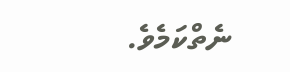ނެތްކަމެވެ.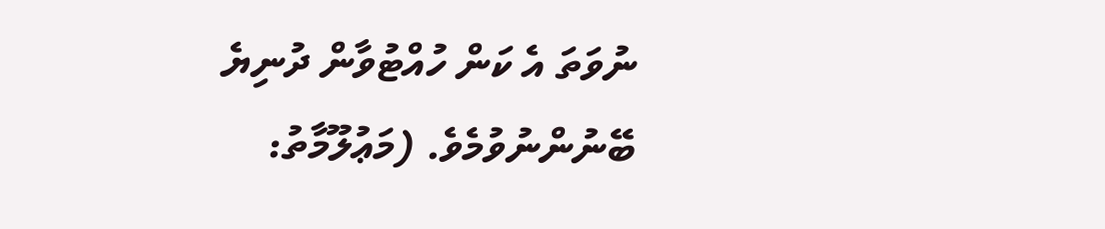ނުވަތަ އެ ކަން ހުއްޓުވާން ދުނިޔެ ބޭނުންނުވުމެވެ. (މަޢުލޫމާތު: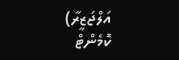އަލްޖަޒީރާ)
ކޮމެންޓް